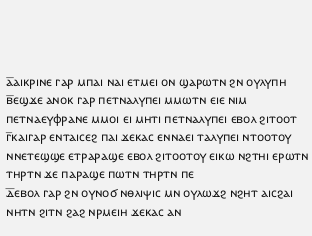ⲁ̅ⲁⲓⲕⲣⲓⲛⲉ ⲅⲁⲣ ⲙⲡⲁⲓ ⲛⲁⲓ ⲉⲧⲙⲉⲓ ⲟⲛ ϣⲁⲣⲱⲧⲛ ϩⲛ ⲟⲩⲗⲩⲡⲏ
ⲃ̅ⲉϣϫⲉ ⲁⲛⲟⲕ ⲅⲁⲣ ⲡⲉⲧⲛⲁⲗⲩⲡⲉⲓ ⲙⲙⲱⲧⲛ ⲉⲓⲉ ⲛⲓⲙ ⲡⲉⲧⲛⲁⲉⲩⲫⲣⲁⲛⲉ ⲙⲙⲟⲓ ⲉⲓ ⲙⲏⲧⲓ ⲡⲉⲧⲛⲁⲗⲩⲡⲉⲓ ⲉⲃⲟⲗ ϩⲓⲧⲟⲟⲧ
ⲅ̅ⲕⲁⲓⲅⲁⲣ ⲉⲛⲧⲁⲓⲥⲉϩ ⲡⲁⲓ ϫⲉⲕⲁⲥ ⲉⲛⲛⲁⲉⲓ ⲧⲁⲗⲩⲡⲉⲓ ⲛⲧⲟⲟⲧⲟⲩ ⲛⲛⲉⲧⲉϣϣⲉ ⲉⲧⲣⲁⲣⲁϣⲉ ⲉⲃⲟⲗ ϩⲓⲧⲟⲟⲧⲟⲩ ⲉⲓⲕⲱ ⲛϩⲧⲏⲓ ⲉⲣⲱⲧⲛ ⲧⲏⲣⲧⲛ ϫⲉ ⲡⲁⲣⲁϣⲉ ⲡⲱⲧⲛ ⲧⲏⲣⲧⲛ ⲡⲉ
ⲇ̅ⲉⲃⲟⲗ ⲅⲁⲣ ϩⲛ ⲟⲩⲛⲟϭ ⲛⲑⲗⲓⲯⲓⲥ ⲙⲛ ⲟⲩⲗⲱϫϩ ⲛϩⲏⲧ ⲁⲓⲥϩⲁⲓ ⲛⲏⲧⲛ ϩⲓⲧⲛ ϩⲁϩ ⲛⲣⲙⲉⲓⲏ ϫⲉⲕⲁⲥ ⲁⲛ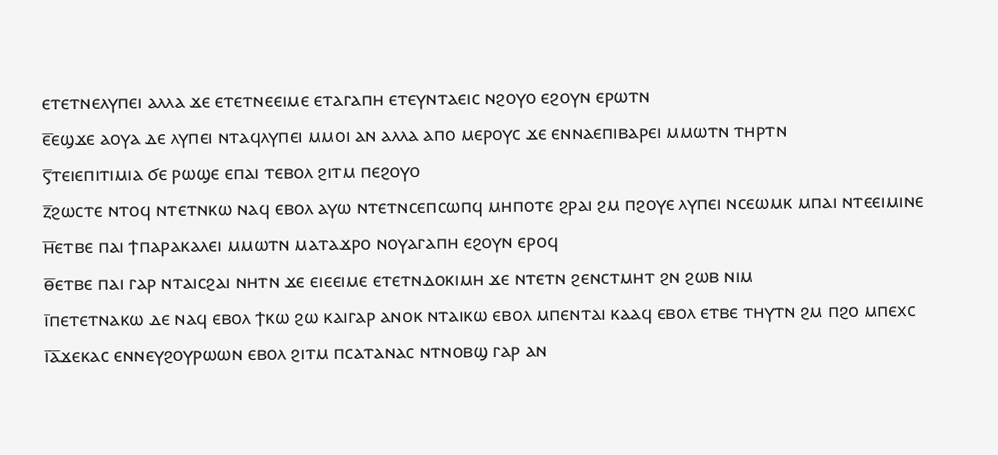ⲉⲧⲉⲧⲛⲉⲗⲩⲡⲉⲓ ⲁⲗⲗⲁ ϫⲉ ⲉⲧⲉⲧⲛⲉⲉⲓⲙⲉ ⲉⲧⲁⲅⲁⲡⲏ ⲉⲧⲉⲩⲛⲧⲁⲉⲓⲥ ⲛϩⲟⲩⲟ ⲉϩⲟⲩⲛ ⲉⲣⲱⲧⲛ
ⲉ̅ⲉϣϫⲉ ⲁⲟⲩⲁ ⲇⲉ ⲗⲩⲡⲉⲓ ⲛⲧⲁϥⲗⲩⲡⲉⲓ ⲙⲙⲟⲓ ⲁⲛ ⲁⲗⲗⲁ ⲁⲡⲟ ⲙⲉⲣⲟⲩⲥ ϫⲉ ⲉⲛⲛⲁⲉⲡⲓⲃⲁⲣⲉⲓ ⲙⲙⲱⲧⲛ ⲧⲏⲣⲧⲛ
ⲋ̅ⲧⲉⲓⲉⲡⲓⲧⲓⲙⲓⲁ ϭⲉ ⲣⲱϣⲉ ⲉⲡⲁⲓ ⲧⲉⲃⲟⲗ ϩⲓⲧⲙ ⲡⲉϩⲟⲩⲟ
ⲍ̅ϩⲱⲥⲧⲉ ⲛⲧⲟϥ ⲛⲧⲉⲧⲛⲕⲱ ⲛⲁϥ ⲉⲃⲟⲗ ⲁⲩⲱ ⲛⲧⲉⲧⲛⲥⲉⲡⲥⲱⲡϥ ⲙⲏⲡⲟⲧⲉ ϩⲣⲁⲓ ϩⲙ ⲡϩⲟⲩⲉ ⲗⲩⲡⲉⲓ ⲛⲥⲉⲱⲙⲕ ⲙⲡⲁⲓ ⲛⲧⲉⲉⲓⲙⲓⲛⲉ
ⲏ̅ⲉⲧⲃⲉ ⲡⲁⲓ ϯⲡⲁⲣⲁⲕⲁⲗⲉⲓ ⲙⲙⲱⲧⲛ ⲙⲁⲧⲁϫⲣⲟ ⲛⲟⲩⲁⲅⲁⲡⲏ ⲉϩⲟⲩⲛ ⲉⲣⲟϥ
ⲑ̅ⲉⲧⲃⲉ ⲡⲁⲓ ⲅⲁⲣ ⲛⲧⲁⲓⲥϩⲁⲓ ⲛⲏⲧⲛ ϫⲉ ⲉⲓⲉⲉⲓⲙⲉ ⲉⲧⲉⲧⲛⲇⲟⲕⲓⲙⲏ ϫⲉ ⲛⲧⲉⲧⲛ ϩⲉⲛⲥⲧⲙⲏⲧ ϩⲛ ϩⲱⲃ ⲛⲓⲙ
ⲓ̅ⲡⲉⲧⲉⲧⲛⲁⲕⲱ ⲇⲉ ⲛⲁϥ ⲉⲃⲟⲗ ϯⲕⲱ ϩⲱ ⲕⲁⲓⲅⲁⲣ ⲁⲛⲟⲕ ⲛⲧⲁⲓⲕⲱ ⲉⲃⲟⲗ ⲙⲡⲉⲛⲧⲁⲓ ⲕⲁⲁϥ ⲉⲃⲟⲗ ⲉⲧⲃⲉ ⲧⲏⲩⲧⲛ ϩⲙ ⲡϩⲟ ⲙⲡⲉⲭⲥ
ⲓ̅ⲁ̅ϫⲉⲕⲁⲥ ⲉⲛⲛⲉⲩϩⲟⲩⲣⲱⲱⲛ ⲉⲃⲟⲗ ϩⲓⲧⲙ ⲡⲥⲁⲧⲁⲛⲁⲥ ⲛⲧⲛⲟⲃϣ ⲅⲁⲣ ⲁⲛ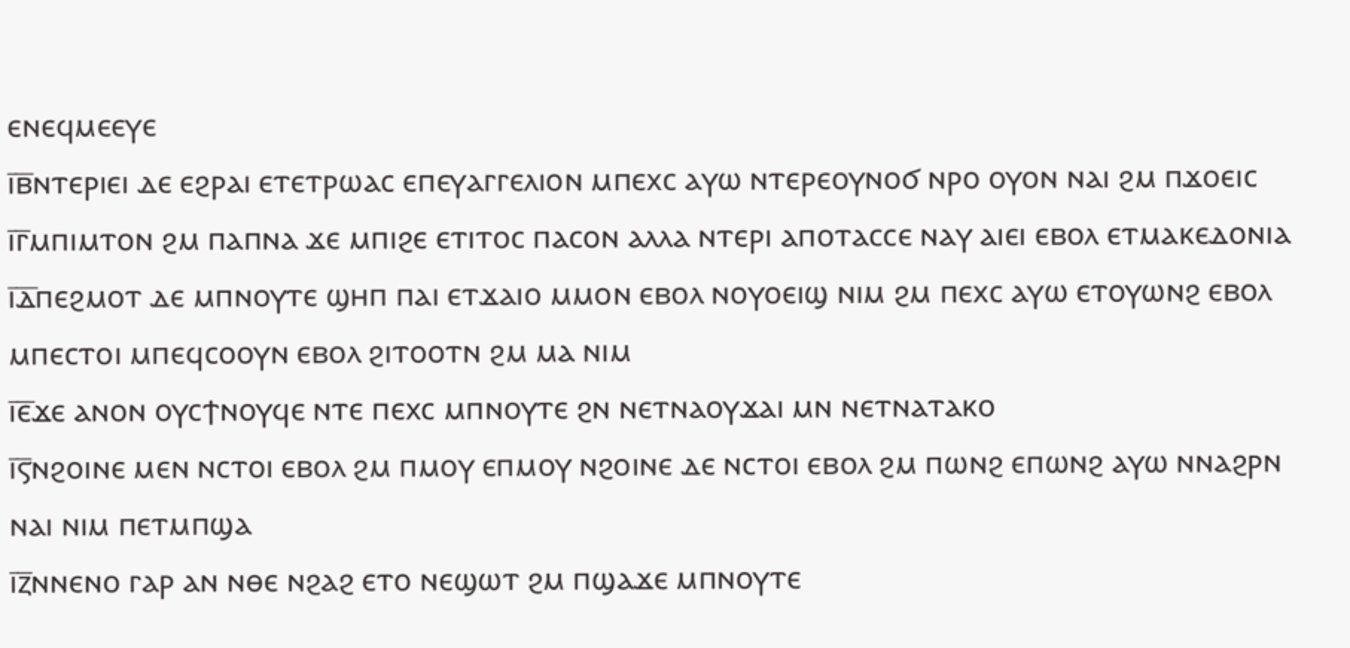ⲉⲛⲉϥⲙⲉⲉⲩⲉ
ⲓ̅ⲃ̅ⲛⲧⲉⲣⲓⲉⲓ ⲇⲉ ⲉϩⲣⲁⲓ ⲉⲧⲉⲧⲣⲱⲁⲥ ⲉⲡⲉⲩⲁⲅⲅⲉⲗⲓⲟⲛ ⲙⲡⲉⲭⲥ ⲁⲩⲱ ⲛⲧⲉⲣⲉⲟⲩⲛⲟϭ ⲛⲣⲟ ⲟⲩⲟⲛ ⲛⲁⲓ ϩⲙ ⲡϫⲟⲉⲓⲥ
ⲓ̅ⲅ̅ⲙⲡⲓⲙⲧⲟⲛ ϩⲙ ⲡⲁⲡⲛⲁ ϫⲉ ⲙⲡⲓϩⲉ ⲉⲧⲓⲧⲟⲥ ⲡⲁⲥⲟⲛ ⲁⲗⲗⲁ ⲛⲧⲉⲣⲓ ⲁⲡⲟⲧⲁⲥⲥⲉ ⲛⲁⲩ ⲁⲓⲉⲓ ⲉⲃⲟⲗ ⲉⲧⲙⲁⲕⲉⲇⲟⲛⲓⲁ
ⲓ̅ⲇ̅ⲡⲉϩⲙⲟⲧ ⲇⲉ ⲙⲡⲛⲟⲩⲧⲉ ϣⲏⲡ ⲡⲁⲓ ⲉⲧϫⲁⲓⲟ ⲙⲙⲟⲛ ⲉⲃⲟⲗ ⲛⲟⲩⲟⲉⲓϣ ⲛⲓⲙ ϩⲙ ⲡⲉⲭⲥ ⲁⲩⲱ ⲉⲧⲟⲩⲱⲛϩ ⲉⲃⲟⲗ ⲙⲡⲉⲥⲧⲟⲓ ⲙⲡⲉϥⲥⲟⲟⲩⲛ ⲉⲃⲟⲗ ϩⲓⲧⲟⲟⲧⲛ ϩⲙ ⲙⲁ ⲛⲓⲙ
ⲓ̅ⲉ̅ϫⲉ ⲁⲛⲟⲛ ⲟⲩⲥϯⲛⲟⲩϥⲉ ⲛⲧⲉ ⲡⲉⲭⲥ ⲙⲡⲛⲟⲩⲧⲉ ϩⲛ ⲛⲉⲧⲛⲁⲟⲩϫⲁⲓ ⲙⲛ ⲛⲉⲧⲛⲁⲧⲁⲕⲟ
ⲓ̅ⲋ̅ⲛϩⲟⲓⲛⲉ ⲙⲉⲛ ⲛⲥⲧⲟⲓ ⲉⲃⲟⲗ ϩⲙ ⲡⲙⲟⲩ ⲉⲡⲙⲟⲩ ⲛϩⲟⲓⲛⲉ ⲇⲉ ⲛⲥⲧⲟⲓ ⲉⲃⲟⲗ ϩⲙ ⲡⲱⲛϩ ⲉⲡⲱⲛϩ ⲁⲩⲱ ⲛⲛⲁϩⲣⲛ ⲛⲁⲓ ⲛⲓⲙ ⲡⲉⲧⲙⲡϣⲁ
ⲓ̅ⲍ̅ⲛⲛⲉⲛⲟ ⲅⲁⲣ ⲁⲛ ⲛⲑⲉ ⲛϩⲁϩ ⲉⲧⲟ ⲛⲉϣⲱⲧ ϩⲙ ⲡϣⲁϫⲉ ⲙⲡⲛⲟⲩⲧⲉ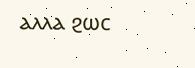ⲁⲗⲗⲁ ϩⲱⲥ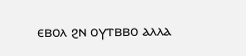ⲉⲃⲟⲗ ϩⲛ ⲟⲩⲧⲃⲃⲟ ⲁⲗⲗⲁ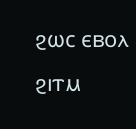ϩⲱⲥ ⲉⲃⲟⲗ ϩⲓⲧⲙ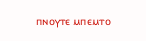ⲡⲛⲟⲩⲧⲉ ⲙⲡⲉⲙⲧⲟ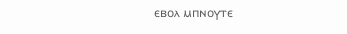ⲉⲃⲟⲗ ⲙⲡⲛⲟⲩⲧⲉ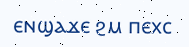ⲉⲛϣⲁϫⲉ ϩⲙ ⲡⲉⲭⲥ